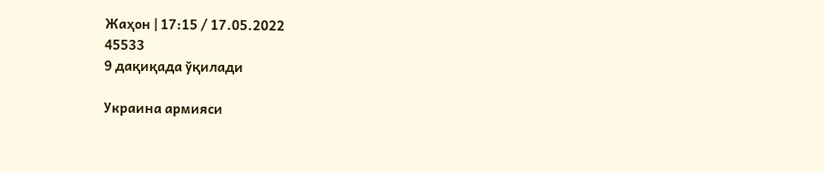Жаҳон | 17:15 / 17.05.2022
45533
9 дақиқада ўқилади

Украина армияси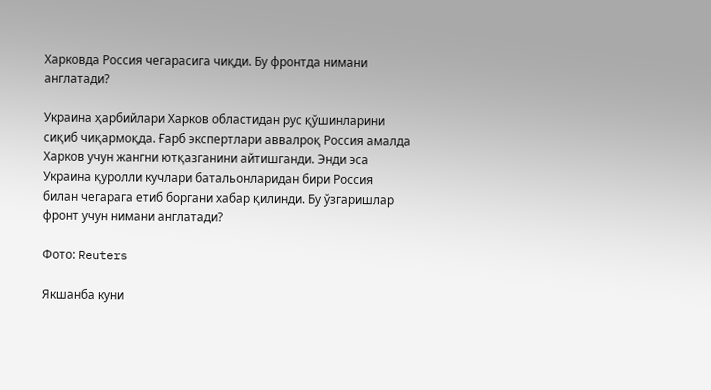Харковда Россия чегарасига чиқди. Бу фронтда нимани англатади?

Украина ҳарбийлари Харков областидан рус қўшинларини сиқиб чиқармоқда. Ғарб экспертлари аввалроқ Россия амалда Харков учун жангни ютқазганини айтишганди. Энди эса Украина қуролли кучлари батальонларидан бири Россия билан чегарага етиб боргани хабар қилинди. Бу ўзгаришлар фронт учун нимани англатади?

Фото: Reuters

Якшанба куни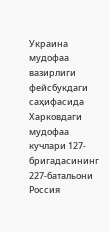Украина мудофаа вазирлиги фейсбукдаги саҳифасида Харковдаги мудофаа кучлари 127-бригадасининг 227-батальони Россия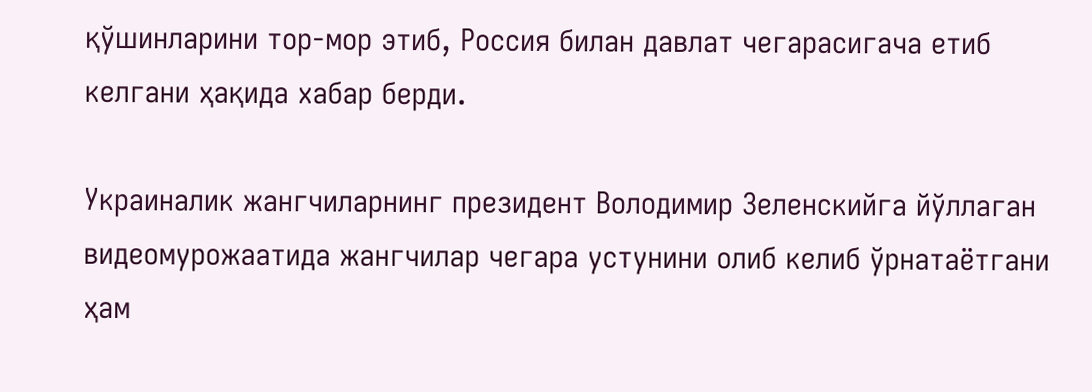қўшинларини тор-мор этиб, Россия билан давлат чегарасигача етиб келгани ҳақида хабар берди.

Украиналик жангчиларнинг президент Володимир Зеленскийга йўллаган видеомурожаатида жангчилар чегара устунини олиб келиб ўрнатаётгани ҳам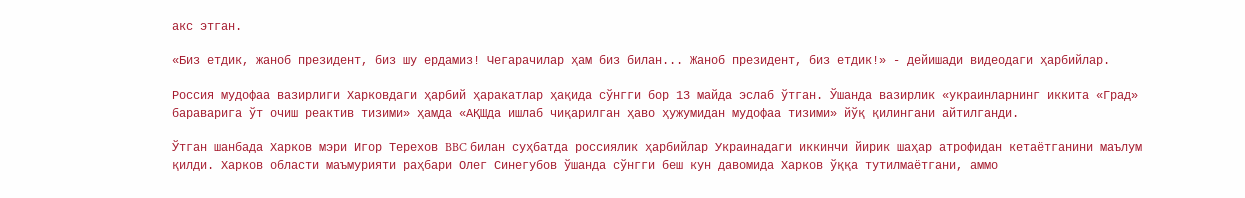акс этган.

«Биз етдик, жаноб президент, биз шу ердамиз! Чегарачилар ҳам биз билан... Жаноб президент, биз етдик!» - дейишади видеодаги ҳарбийлар.

Россия мудофаа вазирлиги Харковдаги ҳарбий ҳаракатлар ҳақида сўнгги бор 13 майда эслаб ўтган. Ўшанда вазирлик «украинларнинг иккита «Град» бараварига ўт очиш реактив тизими» ҳамда «АҚШда ишлаб чиқарилган ҳаво ҳужумидан мудофаа тизими» йўқ қилингани айтилганди.

Ўтган шанбада Харков мэри Игор Терехов BBC билан суҳбатда россиялик ҳарбийлар Украинадаги иккинчи йирик шаҳар атрофидан кетаётганини маълум қилди. Харков области маъмурияти раҳбари Олег Синегубов ўшанда сўнгги беш кун давомида Харков ўққа тутилмаётгани, аммо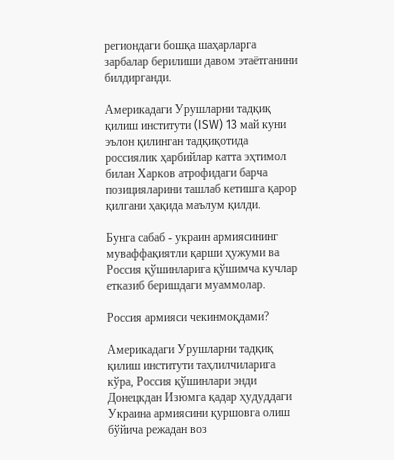региондаги бошқа шаҳарларга зарбалар берилиши давом этаётганини билдирганди.

Америкадаги Урушларни тадқиқ қилиш институти (ISW) 13 май куни эълон қилинган тадқиқотида россиялик ҳарбийлар катта эҳтимол билан Харков атрофидаги барча позицияларини ташлаб кетишга қарор қилгани ҳақида маълум қилди.

Бунга сабаб - украин армиясининг муваффақиятли қарши ҳужуми ва Россия қўшинларига қўшимча кучлар етказиб беришдаги муаммолар.

Россия армияси чекинмоқдами?

Америкадаги Урушларни тадқиқ қилиш институти таҳлилчиларига кўра, Россия қўшинлари энди Донецкдан Изюмга қадар ҳудуддаги Украина армиясини қуршовга олиш бўйича режадан воз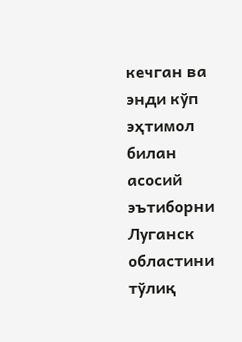кечган ва энди кўп эҳтимол билан асосий эътиборни Луганск областини тўлиқ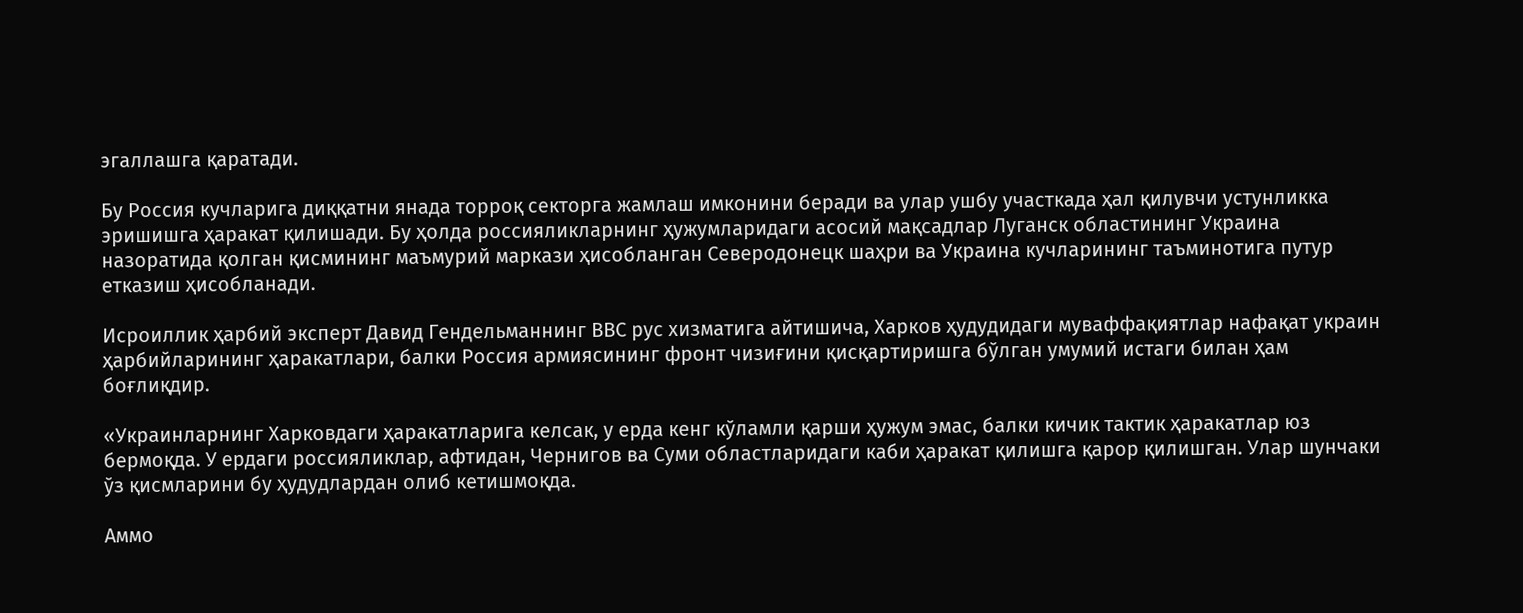эгаллашга қаратади.

Бу Россия кучларига диққатни янада торроқ секторга жамлаш имконини беради ва улар ушбу участкада ҳал қилувчи устунликка эришишга ҳаракат қилишади. Бу ҳолда россияликларнинг ҳужумларидаги асосий мақсадлар Луганск областининг Украина назоратида қолган қисмининг маъмурий маркази ҳисобланган Северодонецк шаҳри ва Украина кучларининг таъминотига путур етказиш ҳисобланади.

Исроиллик ҳарбий эксперт Давид Гендельманнинг BBC рус хизматига айтишича, Харков ҳудудидаги муваффақиятлар нафақат украин ҳарбийларининг ҳаракатлари, балки Россия армиясининг фронт чизиғини қисқартиришга бўлган умумий истаги билан ҳам боғлиқдир.

«Украинларнинг Харковдаги ҳаракатларига келсак, у ерда кенг кўламли қарши ҳужум эмас, балки кичик тактик ҳаракатлар юз бермоқда. У ердаги россияликлар, афтидан, Чернигов ва Суми областларидаги каби ҳаракат қилишга қарор қилишган. Улар шунчаки ўз қисмларини бу ҳудудлардан олиб кетишмоқда.

Аммо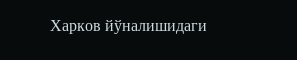Харков йўналишидаги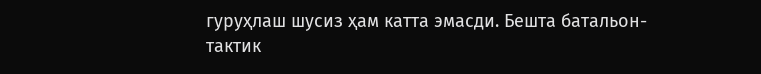гуруҳлаш шусиз ҳам катта эмасди. Бешта батальон-тактик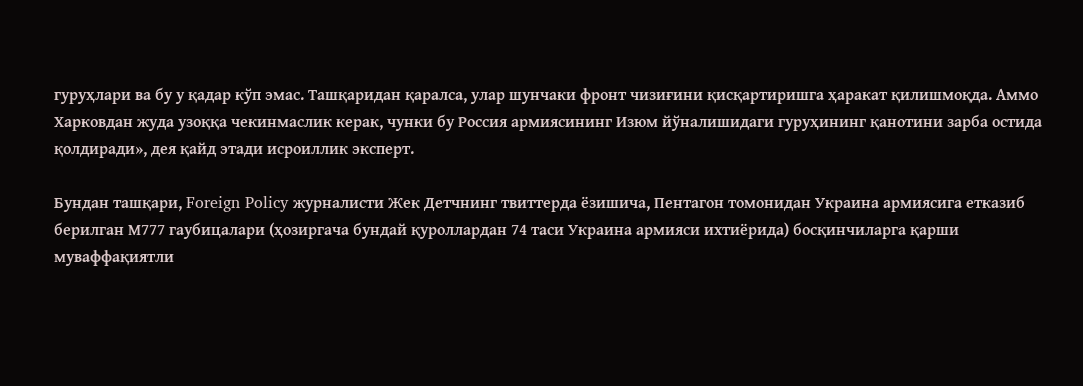гуруҳлари ва бу у қадар кўп эмас. Ташқаридан қаралса, улар шунчаки фронт чизиғини қисқартиришга ҳаракат қилишмоқда. Аммо Харковдан жуда узоққа чекинмаслик керак, чунки бу Россия армиясининг Изюм йўналишидаги гуруҳининг қанотини зарба остида қолдиради», дея қайд этади исроиллик эксперт.

Бундан ташқари, Foreign Policy журналисти Жек Детчнинг твиттерда ёзишича, Пентагон томонидан Украина армиясига етказиб берилган М777 гаубицалари (ҳозиргача бундай қуроллардан 74 таси Украина армияси ихтиёрида) босқинчиларга қарши муваффақиятли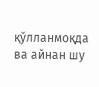қўлланмоқда ва айнан шу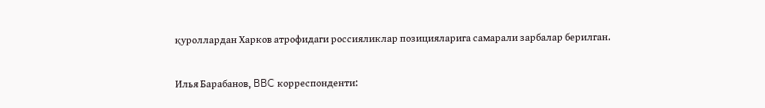қуроллардан Харков атрофидаги россияликлар позицияларига самарали зарбалар берилган.

Илья Барабанов, BBC корреспонденти: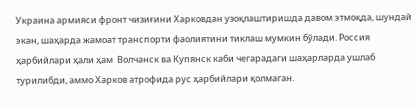Украина армияси фронт чизиғини Харковдан узоқлаштиришда давом этмоқда, шундай экан, шаҳарда жамоат транспорти фаолиятини тиклаш мумкин бўлади. Россия ҳарбийлари ҳали ҳам  Волчанск ва Купянск каби чегарадаги шаҳарларда ушлаб турилибди, аммо Харков атрофида рус ҳарбийлари қолмаган.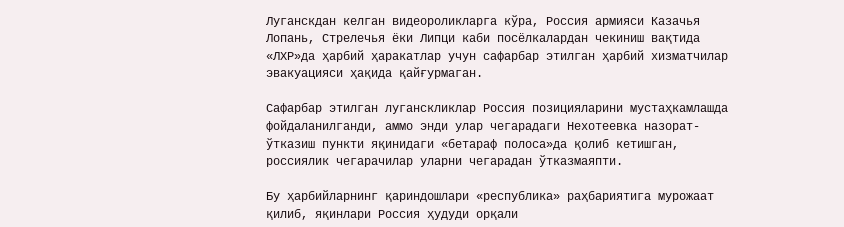Луганскдан келган видеороликларга кўра, Россия армияси Казачья Лопань, Стрелечья ёки Липци каби посёлкалардан чекиниш вақтида «ЛХР»да ҳарбий ҳаракатлар учун сафарбар этилган ҳарбий хизматчилар эвакуацияси ҳақида қайғурмаган.

Сафарбар этилган луганскликлар Россия позицияларини мустаҳкамлашда фойдаланилганди, аммо энди улар чегарадаги Нехотеевка назорат-ўтказиш пункти яқинидаги «бетараф полоса»да қолиб кетишган, россиялик чегарачилар уларни чегарадан ўтказмаяпти.

Бу ҳарбийларнинг қариндошлари «республика» раҳбариятига мурожаат қилиб, яқинлари Россия ҳудуди орқали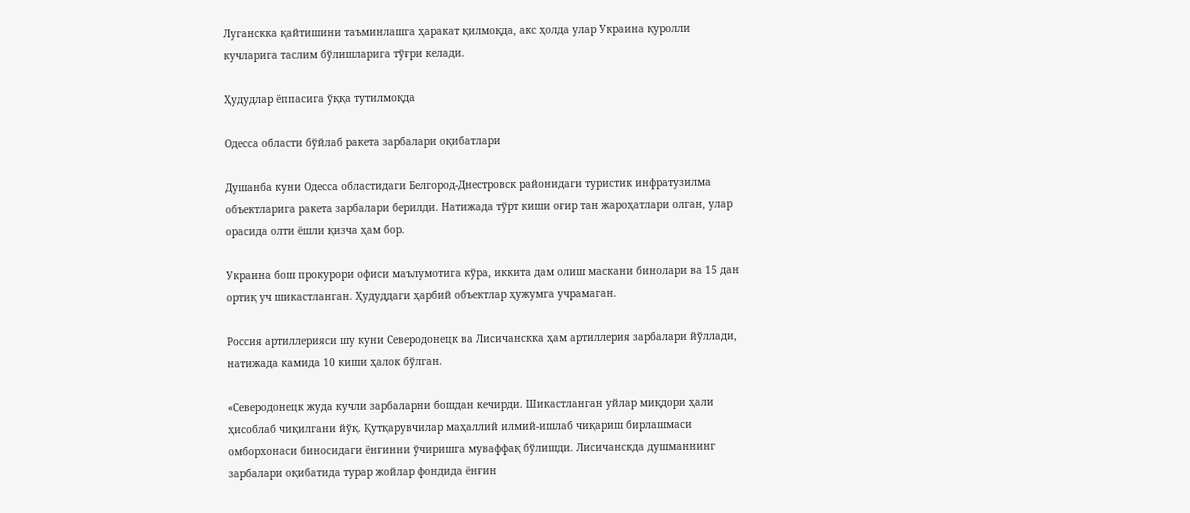Луганскка қайтишини таъминлашга ҳаракат қилмоқда, акс ҳолда улар Украина қуролли кучларига таслим бўлишларига тўғри келади.

Ҳудудлар ёппасига ўққа тутилмоқда

Одесса области бўйлаб ракета зарбалари оқибатлари

Душанба куни Одесса областидаги Белгород-Днестровск районидаги туристик инфратузилма объектларига ракета зарбалари берилди. Натижада тўрт киши оғир тан жароҳатлари олган, улар орасида олти ёшли қизча ҳам бор.

Украина бош прокурори офиси маълумотига кўра, иккита дам олиш маскани бинолари ва 15 дан ортиқ уч шикастланган. Ҳудуддаги ҳарбий объектлар ҳужумга учрамаган.

Россия артиллерияси шу куни Северодонецк ва Лисичанскка ҳам артиллерия зарбалари йўллади, натижада камида 10 киши ҳалок бўлган.

«Северодонецк жуда кучли зарбаларни бошдан кечирди. Шикастланган уйлар миқдори ҳали ҳисоблаб чиқилгани йўқ. Қутқарувчилар маҳаллий илмий-ишлаб чиқариш бирлашмаси омборхонаси биносидаги ёнғинни ўчиришга муваффақ бўлишди. Лисичанскда душманнинг зарбалари оқибатида турар жойлар фондида ёнғин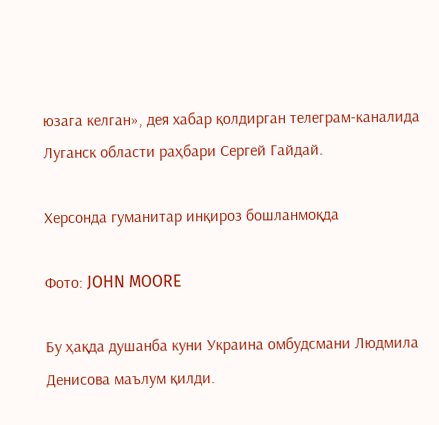юзага келган», дея хабар қолдирган телеграм-каналида Луганск области раҳбари Сергей Гайдай.

Херсонда гуманитар инқироз бошланмоқда

Фото: JOHN MOORE

Бу ҳақда душанба куни Украина омбудсмани Людмила Денисова маълум қилди.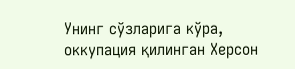Унинг сўзларига кўра, оккупация қилинган Херсон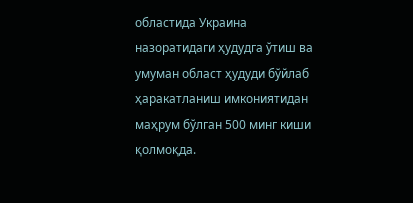областида Украина назоратидаги ҳудудга ўтиш ва умуман област ҳудуди бўйлаб ҳаракатланиш имкониятидан маҳрум бўлган 500 минг киши қолмоқда.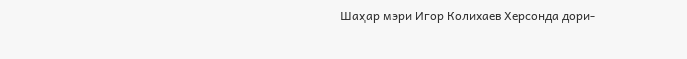Шаҳар мэри Игор Колихаев Херсонда дори-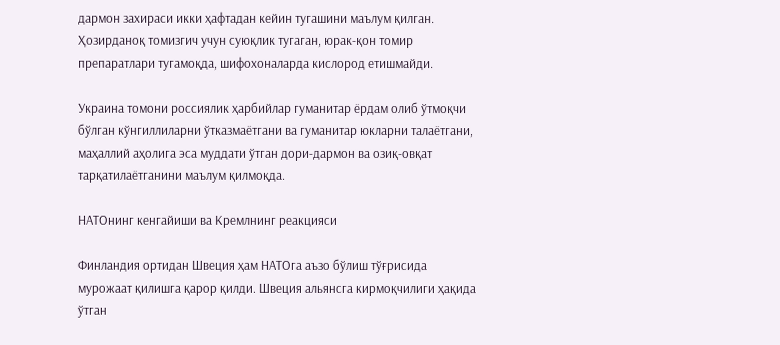дармон захираси икки ҳафтадан кейин тугашини маълум қилган. Ҳозирданоқ томизгич учун суюқлик тугаган, юрак-қон томир препаратлари тугамоқда, шифохоналарда кислород етишмайди.

Украина томони россиялик ҳарбийлар гуманитар ёрдам олиб ўтмоқчи бўлган кўнгиллиларни ўтказмаётгани ва гуманитар юкларни талаётгани, маҳаллий аҳолига эса муддати ўтган дори-дармон ва озиқ-овқат тарқатилаётганини маълум қилмоқда.

НАТОнинг кенгайиши ва Кремлнинг реакцияси

Финландия ортидан Швеция ҳам НАТОга аъзо бўлиш тўғрисида мурожаат қилишга қарор қилди. Швеция альянсга кирмоқчилиги ҳақида ўтган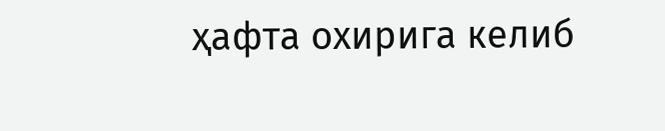ҳафта охирига келиб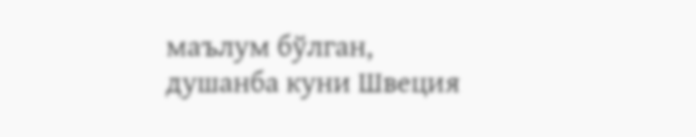маълум бўлган, душанба куни Швеция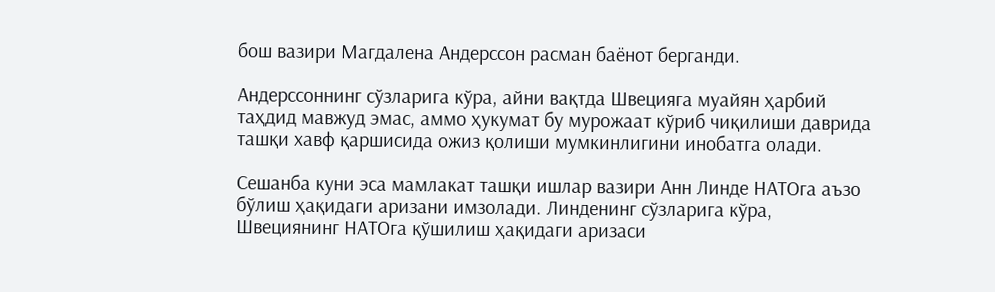бош вазири Магдалена Андерссон расман баёнот берганди.

Андерссоннинг сўзларига кўра, айни вақтда Швецияга муайян ҳарбий таҳдид мавжуд эмас, аммо ҳукумат бу мурожаат кўриб чиқилиши даврида ташқи хавф қаршисида ожиз қолиши мумкинлигини инобатга олади.

Сешанба куни эса мамлакат ташқи ишлар вазири Анн Линде НАТОга аъзо бўлиш ҳақидаги аризани имзолади. Линденинг сўзларига кўра, Швециянинг НАТОга қўшилиш ҳақидаги аризаси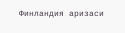Финландия аризаси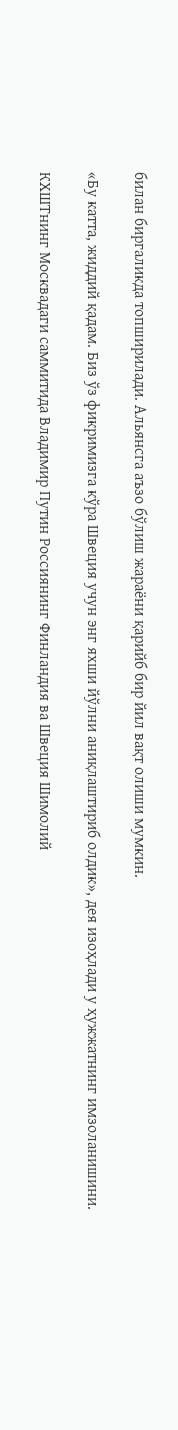билан биргаликда топширилади. Альянсга аъзо бўлиш жараёни қарийб бир йил вақт олиши мумкин.

«Бу катта, жиддий қадам. Биз ўз фикримизга кўра Швеция учун энг яхши йўлни аниқлаштириб олдик», дея изоҳлади у ҳужжатнинг имзоланишини.

КХШТнинг Москвадаги саммитида Владимир Путин Россиянинг Финландия ва Швеция Шимолий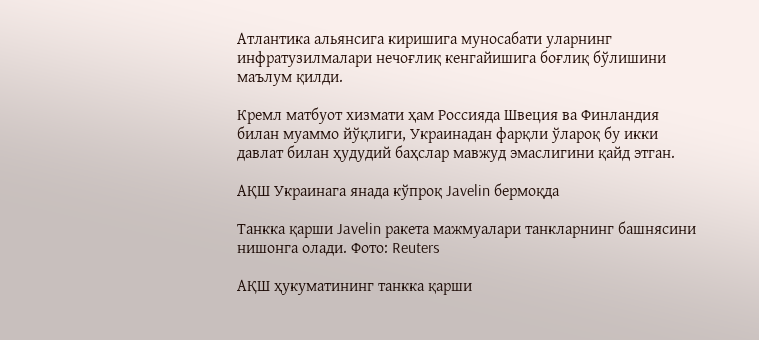Атлантика альянсига киришига муносабати уларнинг инфратузилмалари нечоғлиқ кенгайишига боғлиқ бўлишини маълум қилди.

Кремл матбуот хизмати ҳам Россияда Швеция ва Финландия билан муаммо йўқлиги, Украинадан фарқли ўлароқ бу икки давлат билан ҳудудий баҳслар мавжуд эмаслигини қайд этган.

АҚШ Украинага янада кўпроқ Javelin бермоқда

Танкка қарши Javelin ракета мажмуалари танкларнинг башнясини нишонга олади. Фото: Reuters

АҚШ ҳукуматининг танкка қарши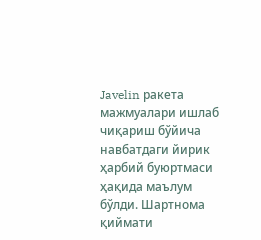Javelin ракета мажмуалари ишлаб чиқариш бўйича навбатдаги йирик ҳарбий буюртмаси ҳақида маълум бўлди. Шартнома қиймати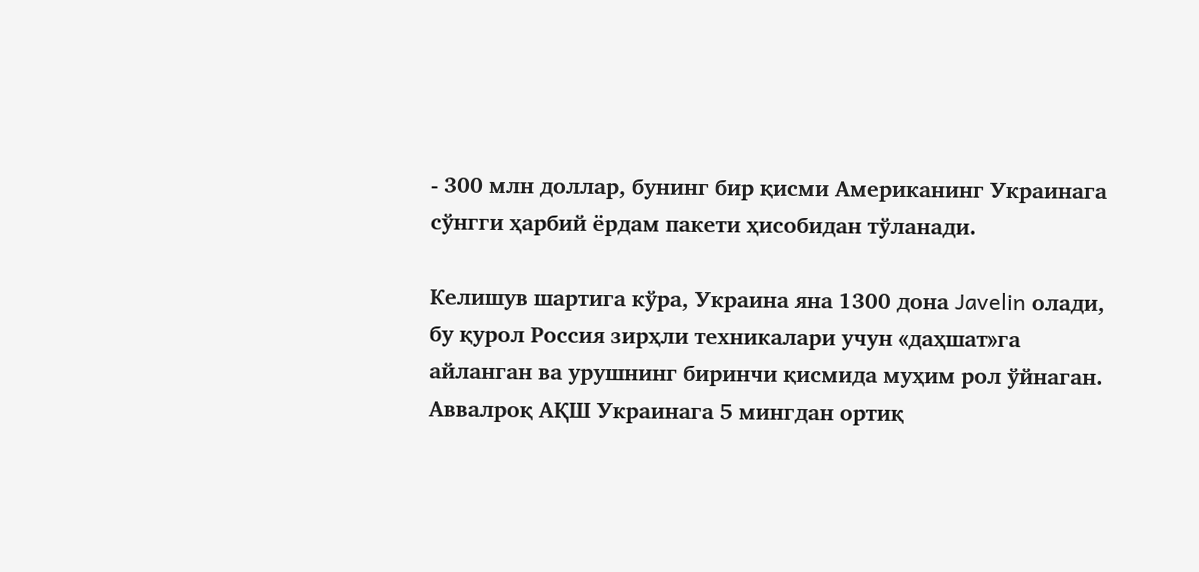- 300 млн доллар, бунинг бир қисми Американинг Украинага сўнгги ҳарбий ёрдам пакети ҳисобидан тўланади.

Келишув шартига кўра, Украина яна 1300 дона Javelin олади, бу қурол Россия зирҳли техникалари учун «даҳшат»га айланган ва урушнинг биринчи қисмида муҳим рол ўйнаган. Аввалроқ АҚШ Украинага 5 мингдан ортиқ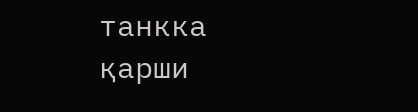танкка қарши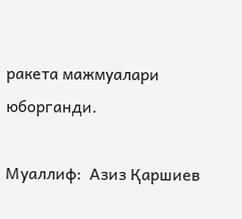ракета мажмуалари юборганди.

Муаллиф:  Азиз Қаршиев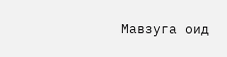Мавзуга оид